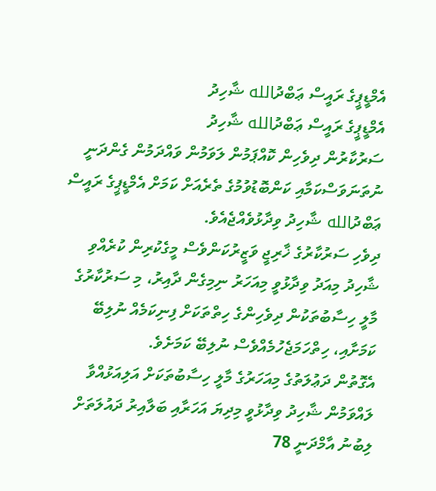އެމްޑީޕީގެ ރައީސް ޢަބްދުالله ޝާހިދު
އެމްޑީޕީގެ ރައީސް ޢަބްދުالله ޝާހިދު
ސަރުކާރުން ދިވެހިން ކޮއްޕަމުން ލަވަމުން ވައްދަމުން ގެންދަނީ ނުތަނަވަސްކަމާއި ކަންބޮޑުވުމުގެ ތެރެއަށް ކަމަށް އެމްޑީޕީގެ ރައީސް ޢަބްދުالله ޝާހިދު ވިދާޅުވެއްޖެއެވެ.
ދިވެހި ސަރުކާރުގެ ޚާރިޖީ ވަޒީރުކަންވެސް މީގެކުރިން ކުރެއްވި ޝާހިދު މިއަދު ވިދާޅުވީ މިއަހަރު ނިމިގެން ދާއިރު، މި ސަރުކާރުގެ މާލީ ހިސާބުތަކުން ދިވެހިންގެ ހިތްތަކަށް ފިނިކަމެއް ނުލިބޭ ކަމަށާއި، ހިތްހަމަޖެހުމެއްވެސް ނުލިބޭ ކަމަށެވެ.
އެގޮތުން ދަޢުލަތުގެ މިއަހަރުގެ މާލީ ހިސާބުތަކަށް އަލިއަޅުއްވާ ލައްވަމުން ޝާހިދު ވިދާޅުވީ މިދިޔަ އަހަރާއި ބަލާއިރު ދައުލަތަށް ލިބުނު އާމްދަނީ 78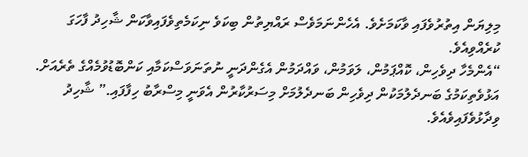މިލިޔަން އިތުރުވެފައި ވާކަމަށެވެ. އެހެންނަމަވެސް ރައްޔިތުން ބިކަވެ ނިކަމެތިވެފައިވާކަން ޝާހިދު ފާހަގަ ކުރެއްވިއެވެ.
“އެންމެހާ ދިވެހިން، ކޮއްޕަމުން، ލަވަމުން، ވައްދަމުން އެގެންދަނީ ނުތަނަވަސްކަމާއި ކަންބޮޑުވުމެއްގެ ތެރެއަށް. އަޅުވެތިކަމުގެ ބަނދެލުމަކުން ދިވެހިން ބަނދެލުމަށް މިސަރުކާރުން އެވަނީ މިސްރާބު ހިފާފައި.” ޝާހިދު ވިދާޅުވެފައިވެއެވެ.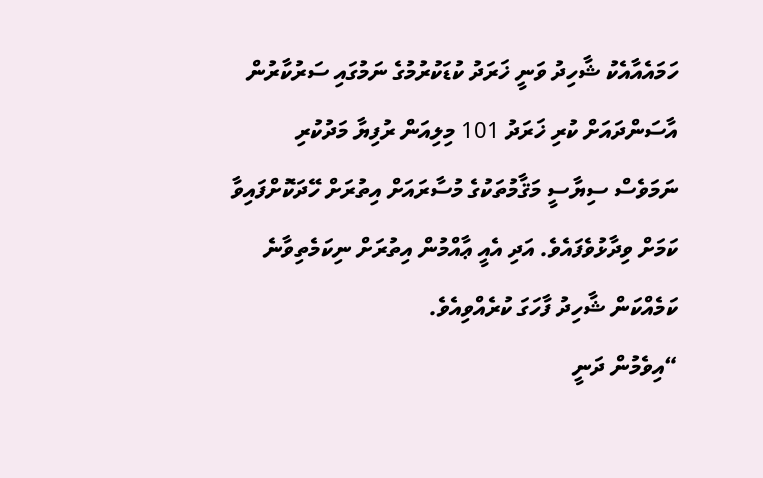ހަމައެއާއެކު ޝާހިދު ވަނީ ޚަރަދު ކުޑަކުރުމުގެ ނަމުގައި ސަރުކާރުން އާސަންދައަށް ކުރި ޚަރަދު 101 މިލިއަން ރުފިޔާ މަދުކުރި ނަމަވެސް ސިޔާސީ މަޤާމުތަކުގެ މުސާރައަށް އިތުރަށް ހޭދަކޮށްފައިވާ ކަމަށް ވިދާޅުވެފައެވެ. އަދި އެއީ ޢާއްމުން އިތުރަށް ނިކަމެތިވާނެ ކަމެއްކަން ޝާހިދު ފާހަގަ ކުރެއްވިއެވެ.
“އިވެމުން ދަނީ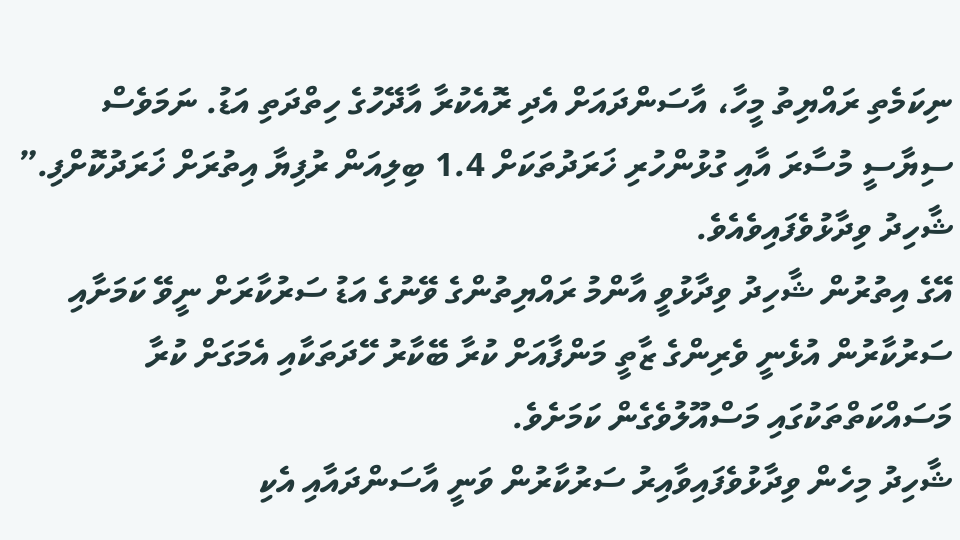ނިކަމެތި ރައްޔިތު މީހާ، އާސަންދައަށް އެދި ރޮއެކުރާ އާދޭހުގެ ހިތްދަތި އަޑު. ނަމަވެސް ސިޔާސީ މުސާރަ އާއި ގުޅުންހުރި ޚަރަދުތަކަށް 1.4 ބިލިއަން ރުފިޔާ އިތުރަށް ޚަރަދުކޮށްފި.” ޝާހިދު ވިދާޅުވެފައިވެއެވެ.
އޭގެ އިތުރުން ޝާހިދު ވިދާޅުވީ އާންމު ރައްޔިތުންގެ ވޭނުގެ އަޑު ސަރުކާރަށް ނީވޭ ކަމަށާއި ސަރުކާރުން އުޅެނީ ވެރިންގެ ޒާތީ މަންފާއަށް ކުރާ ބޭކާރު ހޭދަތަކާއި އެމަގަށް ކުރާ މަސައްކަތްތަކުގައި މަސްއޫލުވެގެން ކަމަށެވެ.
ޝާހިދު މިހެން ވިދާޅުވެފައިވާއިރު ސަރުކާރުން ވަނީ އާސަންދައާއި އެކި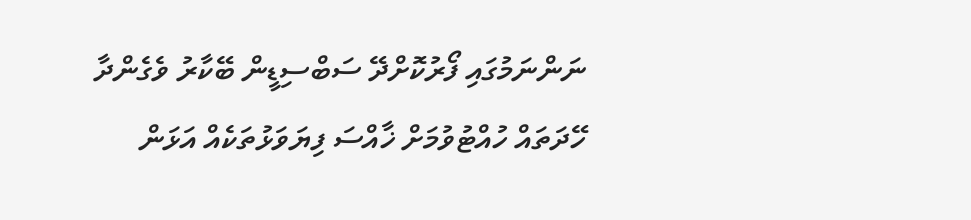ނަންނަމުގައި ފޯރުކޮށްދޭ ސަބްސިޑީން ބޭކާރު ވެގެންދާ ހޭދަތައް ހުއްޓުވުމަށް ޚާއްސަ ފިޔަވަޅުތަކެއް އަޅަން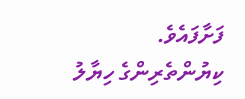ފަށާފައެވެ.
ކިޔުންތެރިންގެ ހިޔާލު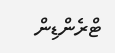ޓްރެންޑިން